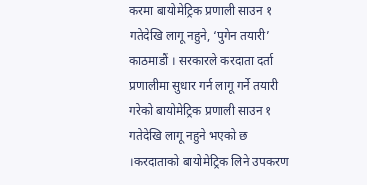करमा बायोमेट्रिक प्रणाली साउन १ गतेदेखि लागू नहुने, ‘पुगेन तयारी’
काठमाडौं । सरकारले करदाता दर्ता प्रणालीमा सुधार गर्न लागू गर्ने तयारी गरेको बायोमेट्रिक प्रणाली साउन १ गतेदेखि लागू नहुने भएको छ ।करदाताको बायोमेट्रिक लिने उपकरण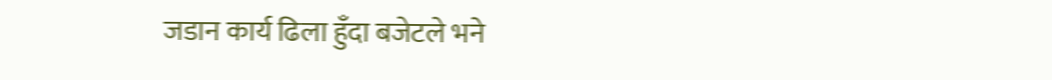जडान कार्य ढिला हुँदा बजेटले भने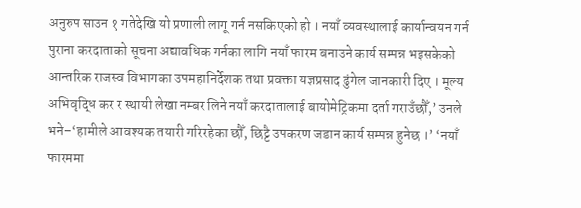अनुरुप साउन १ गतेदेखि यो प्रणाली लागू गर्न नसकिएको हो । नयाँ व्यवस्थालाई कार्यान्वयन गर्न पुराना करदाताको सूचना अद्यावधिक गर्नका लागि नयाँ फारम बनाउने कार्य सम्पन्न भइसकेको आन्तरिक राजस्व विभागका उपमहानिर्देशक तथा प्रवक्ता यज्ञप्रसाद ढुंगेल जानकारी दिए । मूल्य अभिवृद्धि कर र स्थायी लेखा नम्बर लिने नयाँ करदातालाई बायोमेट्रिकमा दर्ता गराउँछौँ,’ उनले भने–‘हामीले आवश्यक तयारी गरिरहेका छौँ, छिट्टै उपकरण जडान कार्य सम्पन्न हुनेछ ।’ ‘नयाँ फारममा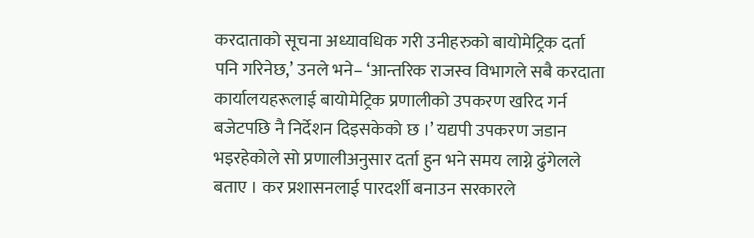करदाताको सूचना अध्यावधिक गरी उनीहरुको बायोमेट्रिक दर्ता पनि गरिनेछ,’ उनले भने– ‘आन्तरिक राजस्व विभागले सबै करदाता कार्यालयहरूलाई बायोमेट्रिक प्रणालीको उपकरण खरिद गर्न बजेटपछि नै निर्देशन दिइसकेको छ ।’ यद्यपी उपकरण जडान भइरहेकोले सो प्रणालीअनुसार दर्ता हुन भने समय लाग्ने ढुंगेलले बताए । कर प्रशासनलाई पारदर्शी बनाउन सरकारले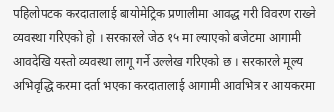पहिलोपटक करदातालाई बायोमेट्रिक प्रणालीमा आवद्ध गरी विवरण राख्ने व्यवस्था गरिएको हो । सरकारले जेठ १५ मा ल्याएको बजेटमा आगामी आवदेखि यस्तो व्यवस्था लागू गर्ने उल्लेख गरिएको छ । सरकारले मूल्य अभिवृद्धि करमा दर्ता भएका करदातालाई आगामी आवभित्र र आयकरमा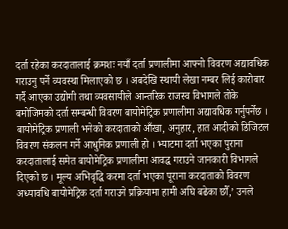दर्ता रहेका करदातालाई क्रमशः नयाँ दर्ता प्रणालीमा आफ्नो विवरण अद्यावधिक गराउनु पर्ने व्यवस्था मिलाएको छ । अबदेखि स्थायी लेखा नम्बर लिई कारोबार गर्दै आएका उद्योगी तथा व्यवसायीले आन्तरिक राजस्व विभागले तोके बमोजिमको दर्ता सम्बन्धी विवरण बायोमेट्रिक प्रणालीमा अद्यावधिक गर्नुपर्नेछ । बायोमेट्रिक प्रणाली भनेको करदाताको आँखा, अनुहार, हात आदीको डिजिटल विवरण संकलन गर्ने आधुनिक प्रणाली हो । भ्याटमा दर्ता भएका पुराना करदातालाई समेत बायोमेट्रिक प्रणालीमा आवद्ध गराउने जानकारी विभागले दिएको छ । मूल्य अभिवृद्धि करमा दर्ता भएका पूराना करदाताको विवरण अध्यावधि बायोमेट्रिक दर्ता गराउने प्रक्रियामा हामी अघि बढेका छौँ,’ उनले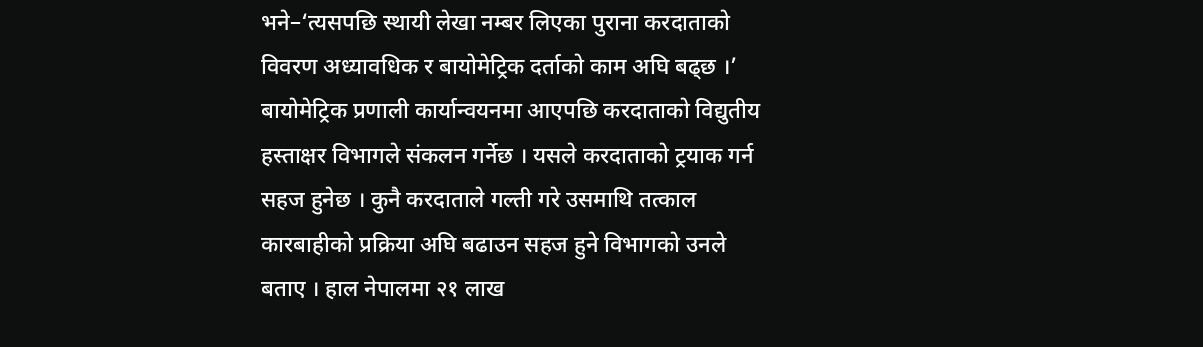भने–‘त्यसपछि स्थायी लेखा नम्बर लिएका पुराना करदाताको विवरण अध्यावधिक र बायोमेट्रिक दर्ताको काम अघि बढ्छ ।’ बायोमेट्रिक प्रणाली कार्यान्वयनमा आएपछि करदाताको विद्युतीय हस्ताक्षर विभागले संकलन गर्नेछ । यसले करदाताको ट्रयाक गर्न सहज हुनेछ । कुनै करदाताले गल्ती गरे उसमाथि तत्काल कारबाहीको प्रक्रिया अघि बढाउन सहज हुने विभागको उनले बताए । हाल नेपालमा २१ लाख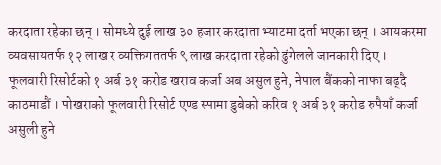करदाता रहेका छन् । सोमध्ये दुई लाख ३० हजार करदाता भ्याटमा दर्ता भएका छन् । आयकरमा व्यवसायतर्फ १२ लाख र व्यक्तिगततर्फ ९ लाख करदाता रहेको ढुंगेलले जानकारी दिए ।
फूलवारी रिसोर्टको १ अर्ब ३१ करोड खराव कर्जा अब असुल हुने, नेपाल बैंकको नाफा बढ्दै
काठमाडौं । पोखराको फूलवारी रिसोर्ट एण्ड स्पामा डुबेको करिव १ अर्ब ३१ करोड रुपैयाँ कर्जा असुली हुने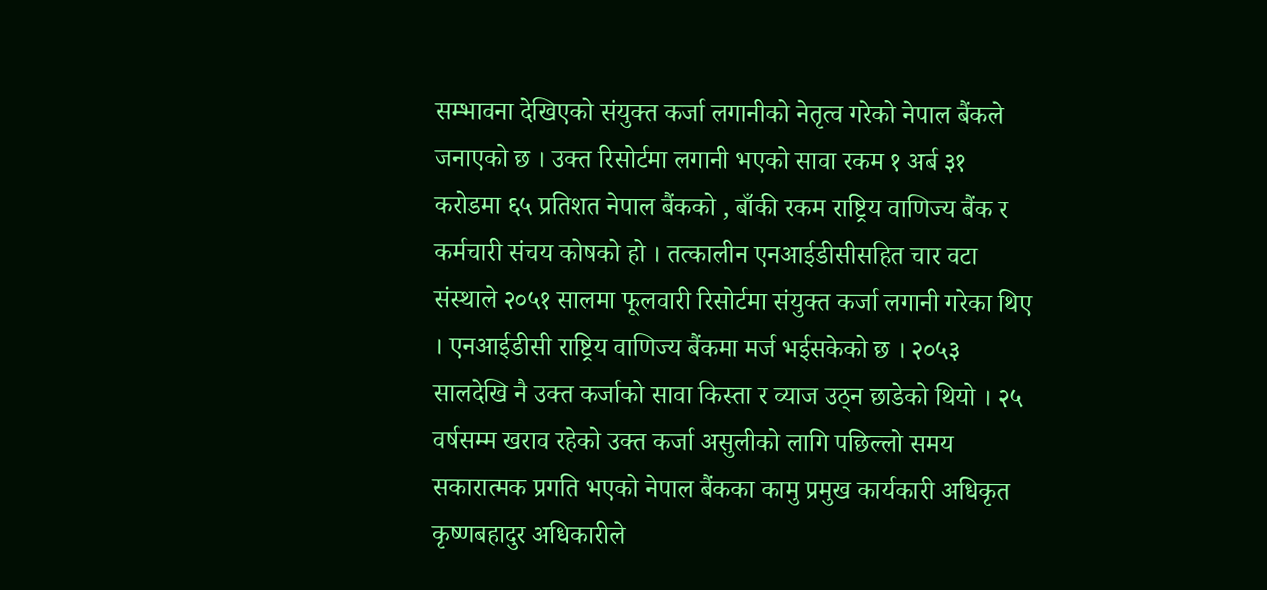सम्भावना देखिएको संयुक्त कर्जा लगानीको नेतृत्व गरेको नेपाल बैंकले जनाएको छ । उक्त रिसोर्टमा लगानी भएको सावा रकम १ अर्ब ३१ करोडमा ६५ प्रतिशत नेपाल बैंकको , बाँकी रकम राष्ट्रिय वाणिज्य बैंक र कर्मचारी संचय कोषको हो । तत्कालीन एनआईडीसीसहित चार वटा संस्थाले २०५१ सालमा फूलवारी रिसोर्टमा संयुक्त कर्जा लगानी गरेका थिए । एनआईडीसी राष्ट्रिय वाणिज्य बैंकमा मर्ज भईसकेको छ । २०५३ सालदेखि नै उक्त कर्जाको सावा किस्ता र व्याज उठ्न छाडेको थियो । २५ वर्षसम्म खराव रहेको उक्त कर्जा असुलीको लागि पछिल्लो समय सकारात्मक प्रगति भएको नेपाल बैंकका कामु प्रमुख कार्यकारी अधिकृत कृष्णबहादुर अधिकारीले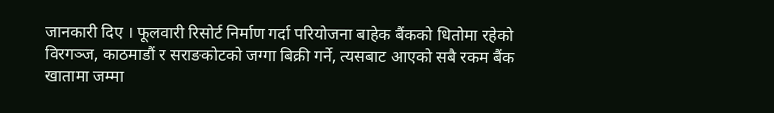जानकारी दिए । फूलवारी रिसोर्ट निर्माण गर्दा परियोजना बाहेक बैंकको धितोमा रहेको विरगञ्ज, काठमाडौं र सराङकोटको जग्गा बिक्री गर्ने, त्यसबाट आएको सबै रकम बैंक खातामा जम्मा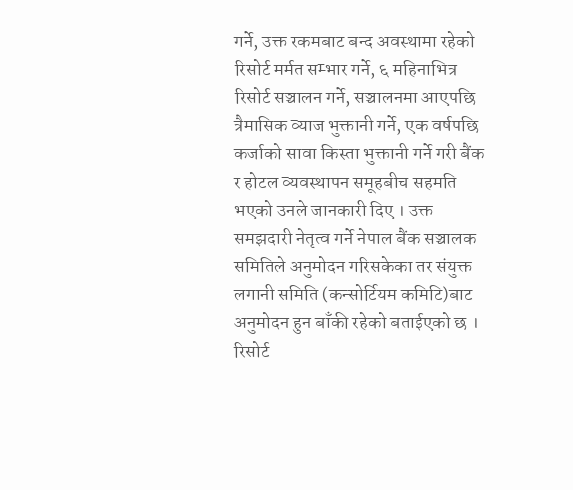गर्ने, उक्त रकमबाट बन्द अवस्थामा रहेको रिसोर्ट मर्मत सम्भार गर्ने, ६ महिनाभित्र रिसोर्ट सञ्चालन गर्ने, सञ्चालनमा आएपछि त्रैमासिक व्याज भुक्तानी गर्ने, एक वर्षपछि कर्जाको सावा किस्ता भुक्तानी गर्ने गरी बैंक र होटल व्यवस्थापन समूहबीच सहमति भएको उनले जानकारी दिए । उक्त समझदारी नेतृत्व गर्ने नेपाल बैंक सञ्चालक समितिले अनुमोदन गरिसकेका तर संयुक्त लगानी समिति (कन्सोर्टियम कमिटि)बाट अनुमोदन हुन बाँकी रहेको बताईएको छ । रिसोर्ट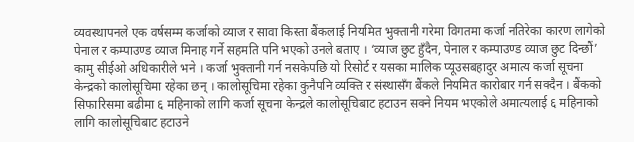व्यवस्थापनले एक वर्षसम्म कर्जाको व्याज र सावा किस्ता बैंकलाई नियमित भुक्तानी गरेमा विगतमा कर्जा नतिरेका कारण लागेको पेनाल र कम्पाउण्ड व्याज मिनाह गर्ने सहमति पनि भएको उनले बताए । ‘व्याज छुट हुँदैन, पेनाल र कम्पाउण्ड व्याज छुट दिन्छौं’ कामु सीईओ अधिकारीले भने । कर्जा भुक्तानी गर्न नसकेपछि यो रिसोर्ट र यसका मालिक प्यूउसबहादुर अमात्य कर्जा सूचना केन्द्रको कालोसूचिमा रहेका छन् । कालोसूचिमा रहेका कुनैपनि व्यक्ति र संस्थासँग बैंकले नियमित कारोबार गर्न सक्दैन । बैंकको सिफारिसमा बढीमा ६ महिनाको लागि कर्जा सूचना केन्द्रले कालोसूचिबाट हटाउन सक्ने नियम भएकोले अमात्यलाई ६ महिनाको लागि कालोसूचिबाट हटाउने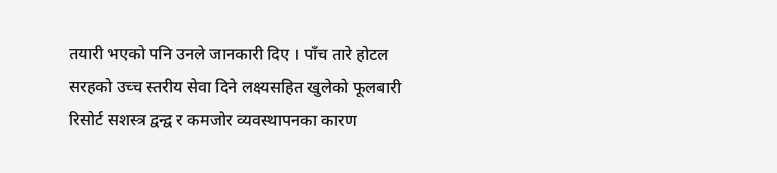तयारी भएको पनि उनले जानकारी दिए । पाँच तारे होटल सरहको उच्च स्तरीय सेवा दिने लक्ष्यसहित खुलेको फूलबारी रिसोर्ट सशस्त्र द्वन्द्व र कमजोर व्यवस्थापनका कारण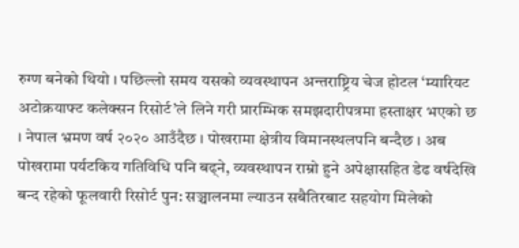रुग्ण बनेको थियो । पछिल्लो समय यसको व्यवस्थापन अन्तराष्ट्रिय चेज होटल ‘म्यारियट अटोक्रयाफ्ट कलेक्सन रिसोर्ट’ले लिने गरी प्रारम्भिक समझदारीपत्रमा हस्ताक्षर भएको छ । नेपाल भ्रमण वर्ष २०२० आउँदैछ । पोखरामा क्षेत्रीय विमानस्थलपनि बन्दैछ । अब पोखरामा पर्यटकिय गतिविधि पनि बढ्ने, व्यवस्थापन राम्रो हुने अपेक्षासहित डेढ वर्षदेखि बन्द रहेको फूलवारी रिसोर्ट पुन: सञ्चालनमा ल्याउन सबैतिरबाट सहयोग मिलेको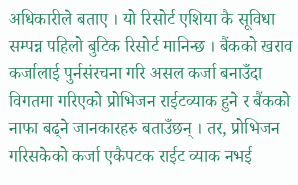अधिकारीले बताए । यो रिसोर्ट एशिया कै सूविधा सम्पन्न पहिलो बुटिक रिसोर्ट मानिन्छ । बैंकको खराव कर्जालाई पुर्नसंरचना गरि असल कर्जा बनाउँदा विगतमा गरिएको प्रोभिजन राईटव्याक हुने र बैंकको नाफा बढ्ने जानकारहरु बताउँछन् । तर, प्रोभिजन गरिसकेको कर्जा एकैपटक राईट व्याक नभई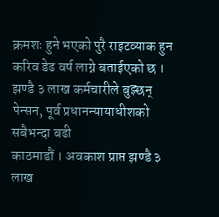क्रमशः हुने भएको पुरै राइटव्याक हुन करिव डेढ वर्ष लाग्ने बताईएको छ ।
झण्डै ३ लाख कर्मचारीले बुझ्छन् पेन्सन, पूर्व प्रधानन्यायाधीशको सबैभन्दा बढी
काठमाडौं । अवकाश प्राप्त झण्डै ३ लाख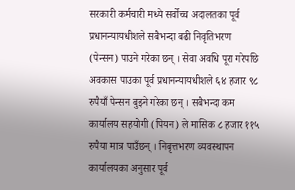सरकारी कर्मचारी मध्ये सर्वोच्च अदालतका पूर्व प्रधानन्यायधीशले सबैभन्दा बढी निवृतिभरण (पेन्सन) पाउने गरेका छन् । सेवा अवधि पूरा गरेपछि अवकास पाउका पूर्व प्रधानन्यायधीशले ६४ हजार ९८ रुपैयाँ पेन्सन बुझ्ने गरेका छन् । सबैभन्दा कम कार्यालय सहयोगी (पियन) ले मासिक ८ हजार ११५ रुपैया मात्र पाउँछन् । निबृत्तभरण व्यवस्थापन कार्यालयका अनुसार पूर्व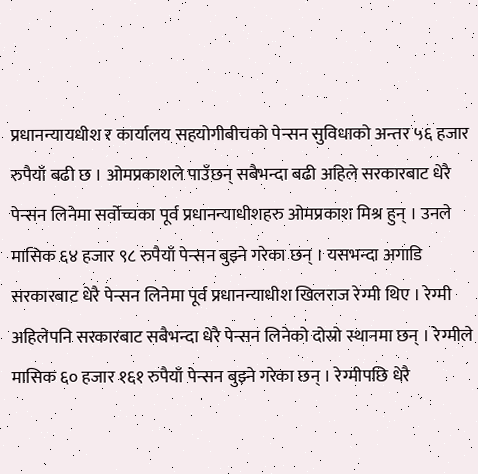प्रधानन्यायधीश र कार्यालय सहयोगीबीचको पेन्सन सुविधाको अन्तर ५६ हजार रुपैयाँ बढी छ । ओमप्रकाशले पाउँछन् सबैभन्दा बढी अहिले सरकारबाट धेरै पेन्सन लिनेमा सर्वोच्चका पूर्व प्रधानन्याधीशहरु ओमप्रकाश मिश्र हुन् । उनले मासिक ६४ हजार ९८ रुपैयाँ पेन्सन बुझ्ने गरेका छन् । यसभन्दा अगाडि सरकारबाट धेरै पेन्सन लिनेमा पूर्व प्रधानन्याधीश खिलराज रेग्मी थिए । रेग्मी अहिलेपनि सरकारबाट सबैभन्दा धेरै पेन्सन लिनेको दोस्रो स्थानमा छन् । रेग्मीले मासिक ६० हजार १६१ रुपैयाँ पेन्सन बुझ्ने गरेका छन् । रेग्मीपछि धेरै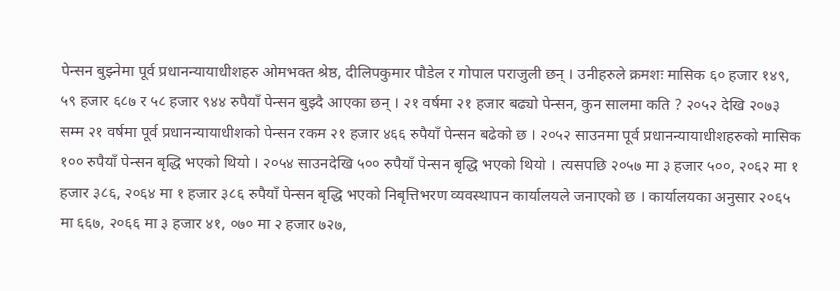पेन्सन बुझ्नेमा पूर्व प्रधानन्यायाधीशहरु ओमभक्त श्रेष्ठ, दीलिपकुमार पौडेल र गोपाल पराजुली छन् । उनीहरुले क्रमशः मासिक ६० हजार १४९, ५९ हजार ६८७ र ५८ हजार ९४४ रुपैयाँ पेन्सन बुझ्दै आएका छन् । २१ वर्षमा २१ हजार बढ्यो पेन्सन, कुन सालमा कति ? २०५२ देखि २०७३ सम्म २१ वर्षमा पूर्व प्रधानन्यायाधीशको पेन्सन रकम २१ हजार ४६६ रुपैयाँ पेन्सन बढेको छ । २०५२ साउनमा पूर्व प्रधानन्यायाधीशहरुको मासिक १०० रुपैयाँ पेन्सन बृद्धि भएको थियो । २०५४ साउनदेखि ५०० रुपैयाँ पेन्सन बृद्धि भएको थियो । त्यसपछि २०५७ मा ३ हजार ५००, २०६२ मा १ हजार ३८६, २०६४ मा १ हजार ३८६ रुपैयाँ पेन्सन बृद्धि भएको निबृत्तिभरण व्यवस्थापन कार्यालयले जनाएको छ । कार्यालयका अनुसार २०६५ मा ६६७, २०६६ मा ३ हजार ४१, ०७० मा २ हजार ७२७,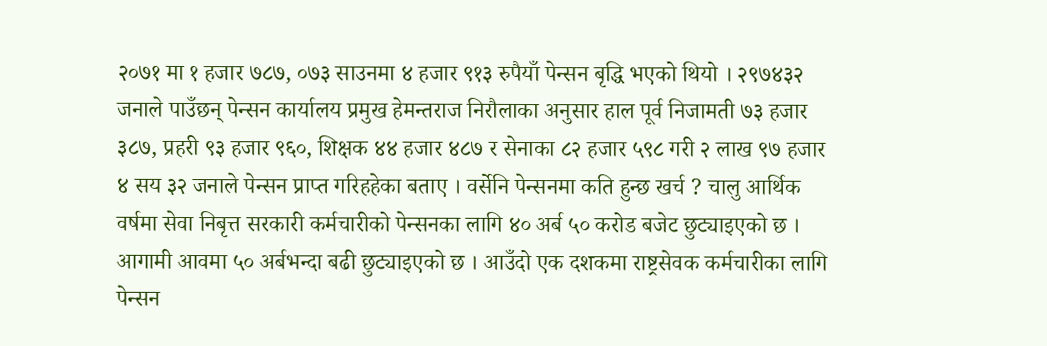२०७१ मा १ हजार ७८७, ०७३ साउनमा ४ हजार ९१३ रुपैयाँ पेन्सन बृद्धि भएको थियो । २९७४३२ जनाले पाउँछन् पेन्सन कार्यालय प्रमुख हेमन्तराज निरौलाका अनुसार हाल पूर्व निजामती ७३ हजार ३८७, प्रहरी ९३ हजार ९६०, शिक्षक ४४ हजार ४८७ र सेनाका ८२ हजार ५९८ गरी २ लाख ९७ हजार ४ सय ३२ जनाले पेन्सन प्राप्त गरिहहेका बताए । वर्सेनि पेन्सनमा कति हुन्छ खर्च ? चालु आर्थिक वर्षमा सेवा निबृत्त सरकारी कर्मचारीको पेन्सनका लागि ४० अर्ब ५० करोड बजेट छुट्याइएको छ । आगामी आवमा ५० अर्बभन्दा बढी छुट्याइएको छ । आउँदो एक दशकमा राष्ट्रसेवक कर्मचारीका लागि पेन्सन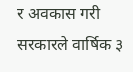र अवकास गरी सरकारले वार्षिक ३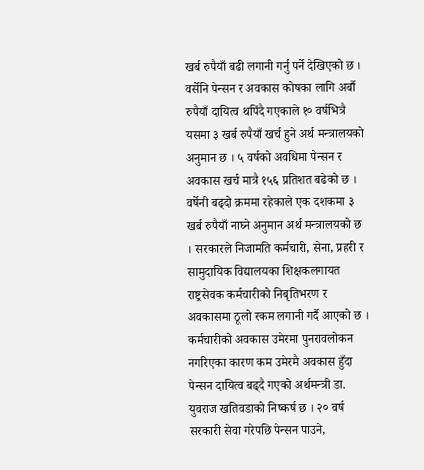खर्ब रुपैयाँ बढी लगानी गर्नु पर्ने देखिएको छ । वर्सेनि पेन्सन र अवकास कोषका लागि अर्बौ रुपैयाँ दायित्व थपिंदै गएकाले १० वर्षभित्रै यसमा ३ खर्ब रुपैयाँ खर्च हुने अर्थ मन्त्रालयको अनुमान छ । ५ वर्षको अवधिमा पेन्सन र अवकास खर्च मात्रै १५६ प्रतिशत बढेको छ । वर्षेनी बढ्दो क्रममा रहेकाले एक दशकमा ३ खर्ब रुपैयाँ नाघ्ने अनुमान अर्थ मन्त्रालयको छ । सरकारले निजामति कर्मचारी, सेना, प्रहरी र सामुदायिक विद्यालयका शिक्षकलगायत राष्ट्रसेवक कर्मचारीको निबृतिभरण र अवकासमा ठूलो रकम लगानी गर्दै आएको छ । कर्मचारीको अवकास उमेरमा पुनरावलोकन नगरिएका कारण कम उमेरमै अवकास हुँदा पेन्सन दायित्व बढ्दै गएको अर्थमन्त्री डा. युवराज खतिवडाको निष्कर्ष छ । २० वर्ष सरकारी सेवा गरेपछि पेन्सन पाउने,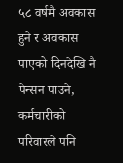५८ वर्षमै अवकास हुने र अवकास पाएको दिनदेखि नै पेन्सन पाउने, कर्मचारीको परिवारले पनि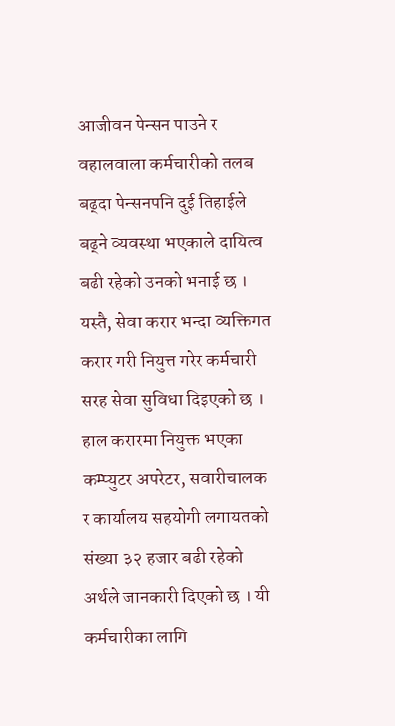आजीवन पेन्सन पाउने र वहालवाला कर्मचारीको तलब बढ्दा पेन्सनपनि दुई तिहाईले बढ्ने व्यवस्था भएकाले दायित्व बढी रहेको उनको भनाई छ । यस्तै, सेवा करार भन्दा व्यक्तिगत करार गरी नियुत्त गरेर कर्मचारी सरह सेवा सुविधा दिइएको छ । हाल करारमा नियुक्त भएका कम्प्युटर अपरेटर, सवारीचालक र कार्यालय सहयोगी लगायतको संख्या ३२ हजार बढी रहेको अर्थले जानकारी दिएको छ । यी कर्मचारीका लागि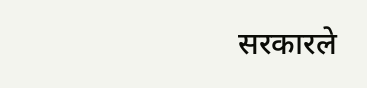सरकारले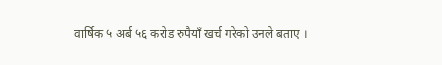वार्षिक ५ अर्ब ५६ करोड रुपैयाँ खर्च गरेको उनले बताए ।